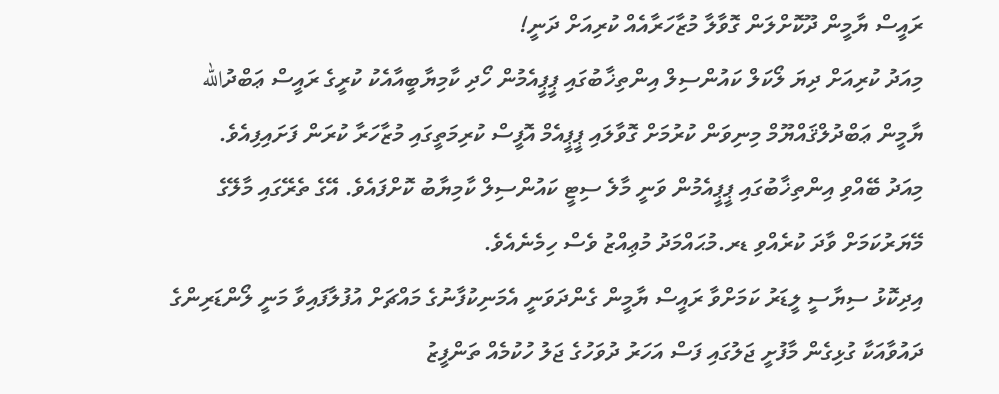ރައީސް ޔާމީން ދޫކޮށްލަން ގޮވާލާ މުޒާހަރާއެއް ކުރިއަށް ދަނީ!
މިއަދު ކުރިއަށް ދިޔަ ލޯކަލް ކައުންސިލް އިންތިޚާބުގައި ޕީޕީއެމުން ހޯދި ކާމިޔާބީއާއެކު ކުރީގެ ރައީސް ޢަބްދުالله ޔާމީން ޢަބްދުލްޤައްޔޫމް މިނިވަން ކުރުމަށް ގޮވާލައި ޕީޕީއެމް އޮފީސް ކުރިމަތީގައި މުޒާހަރާ ކުރަން ފަށައިފިއެވެ.
މިއަދު ބޭއްވި އިންތިޚާބުގައި ޕީޕީއެމުން ވަނީ މާލެ ސިޓީ ކައުންސިލް ކާމިޔާބު ކޮށްފައެވެ. އޭގެ ތެރޭގައި މާލޭގެ މޭޔަރުކަމަށް ވާދަ ކުރެއްވި ޑރ.މުޙައްމަދު މުޢިއްޒު ވެސް ހިމެނެއެވެ.
އިދިކޮޅު ސިޔާސީ ލީޑަރު ކަމަށްވާ ރައީސް ޔާމީން ގެންދަވަނީ އެމަނިކުފާނުގެ މައްޗަށް އުފުލާފައިވާ މަނީ ލޯންޑަރިންގެ ދައުވާއަކާ ގުޅިގެން މާފުށީ ޖަލުގައި ފަސް އަހަރު ދުވަހުގެ ޖަލު ހުކުމެއް ތަންފީޒު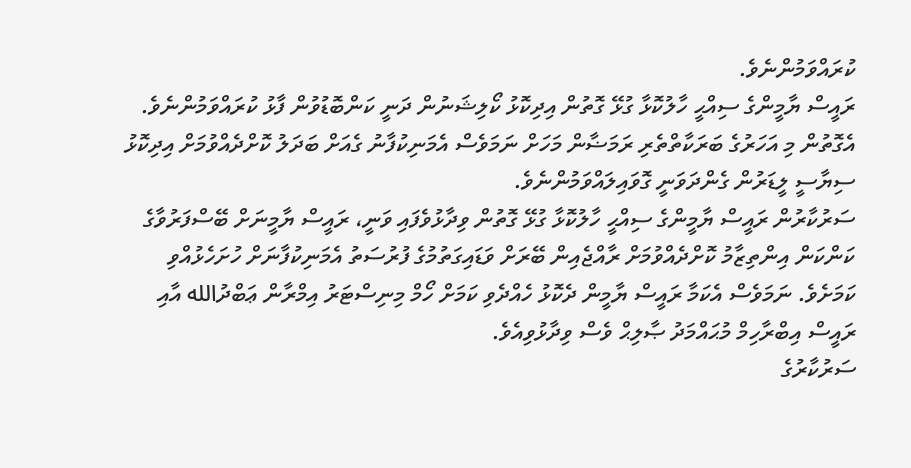ކުރައްވަމުންނެވެ.
ރައީސް ޔާމީންގެ ސިއްޙީ ހާލުކޮޅާ ގުޅޭ ގޮތުން އިދިކޮޅު ކޯލިޝަނުން ދަނީ ކަންބޮޑުވުން ފާޅު ކުރައްވަމުންނެވެ. އެގޮތުން މި އަހަރުގެ ބަރަކާތްތެރި ރަމަޟާން މަހަށް ނަމަވެސް އެމަނިކުފާނު ގެއަށް ބަދަލު ކޮށްދެއްވުމަށް އިދިކޮޅު ސިޔާސީ ލީޑަރުން ގެންދަވަނީ ގޮވައިލައްވަމުންނެވެ.
ސަރުކާރުން ރައީސް ޔާމީންގެ ސިއްޙީ ހާލުކޮޅާ ގުޅޭ ގޮތުން ވިދާޅުވެފައި ވަނީ، ރައީސް ޔާމީނަށް ބޭސްފަރުވާގެ ކަންކަން އިންތިޒާމު ކޮށްދެއްވުމަށް ރާއްޖެއިން ބޭރަށް ވަޑައިގަތުމުގެ ފުރުސަތު އެމަނިކުފާނަށް ހުށަހެޅުއްވި ކަމަށެވެ. ނަމަވެސް އެކަމާ ރައީސް ޔާމީން ދެކޮޅު ހެއްދެވި ކަމަށް ހޯމް މިނިސްޓަރު އިމްރާން ޢަބްދުالله އާއި ރައީސް އިބްރާހިމް މުޙައްމަދު ޞާލިޙް ވެސް ވިދާޅުވިއެވެ.
ސަރުކާރުގެ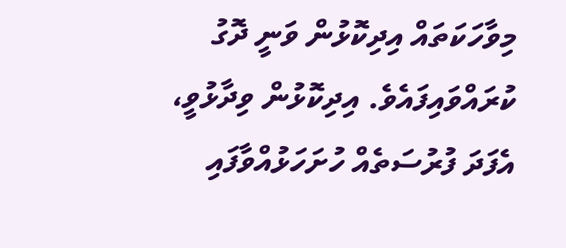މިވާހަކަތައް އިދިކޮޅުން ވަނީ ދޮގު ކުރައްވައިފައެވެ. އިދިކޮޅުން ވިދާޅުވީ، އެފަދަ ފުރުސަތެއް ހުށަހަޅުއްވާފައި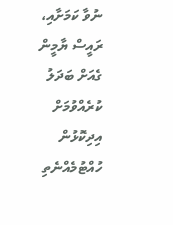ނުވާ ކަމަށާއި، ރައީސް ޔާމީން ގެއަށް ބަދަލު ކުރެއްވުމަށް އިދިކޮޅުން ހުއްޓުމެއްނެތި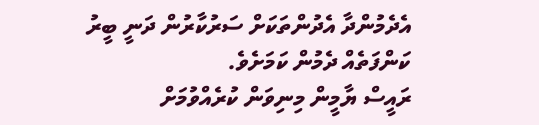އެދެމުންދާ އެދުންތަކަށް ސަރުކާރުން ދަނީ ބީރު ކަންފަތެއް ދެމުން ކަމަށެވެ.
ރައީސް ޔާމީން މިނިވަން ކުރެއްވުމަށް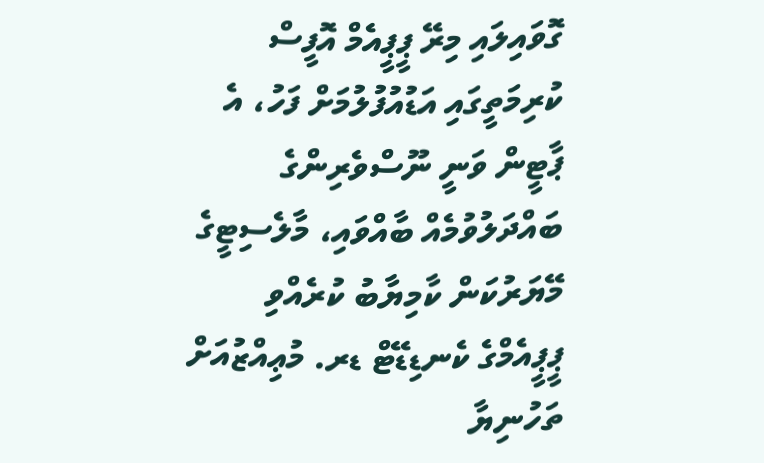ގޮވައިލައި މިރޭ ޕީޕީއެމް އޮފީސް ކުރިމަތީގައި އަޑުއުފުލުމަށް ފަހު، އެ ޕާޓީން ވަނީ ނޫސްވެރިންގެ ބައްދަލުވުމެއް ބާއްވައި، މާލެސިޓީގެ މޭޔަރުކަން ކާމިޔާބު ކުރެއްވި ޕީޕީއެމްގެ ކެނޑިޑޭޓް ޑރ. މުޢިއްޒުއަށް ތަހުނިޔާ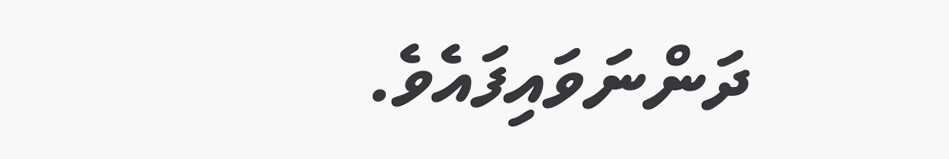ދަންނަވައިފައެވެ.